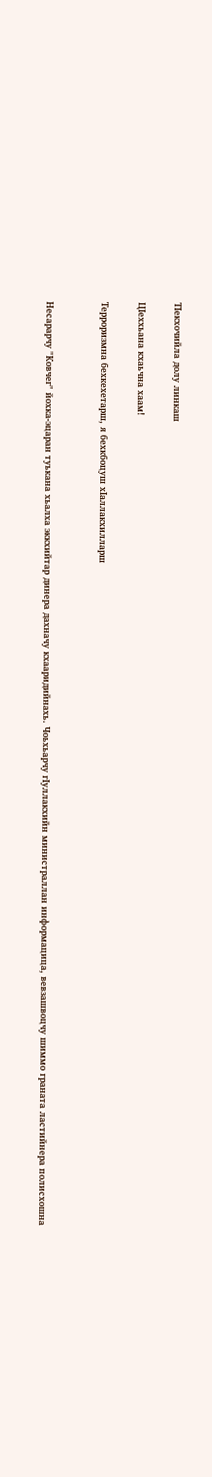ТIекхочийла долу линкаш

ЦIеххьана кхаьчна хаам!

Терроризмна бехкехетарш, я бехкбоцуш хIаллакхилларш


Несарарчу "Ковчег" йохка-эцаран туькана хьалха эккхийтар динера дахначу кхааридийнахь. Чоьхьарчу гIуллакхийн министраллан информацица, вевзашвоцчу шиммо граната ластийнера полисхошна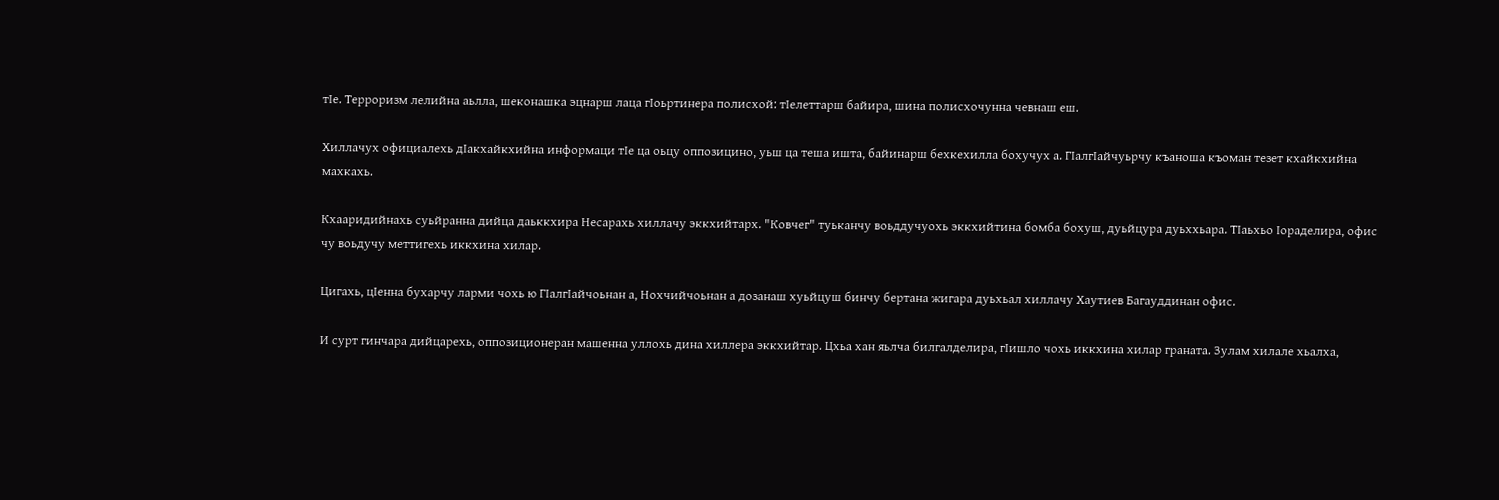тIе. Терроризм лелийна аьлла, шеконашка эцнарш лаца гIоьртинера полисхой: тIелеттарш байира, шина полисхочунна чевнаш еш.

Хиллачух официалехь дIакхайкхийна информаци тIе ца оьцу оппозицино, уьш ца теша ишта, байинарш бехкехилла бохучух а. ГIалгIайчуьрчу къаноша къоман тезет кхайкхийна махкахь.

Кхааридийнахь суьйранна дийца даьккхира Несарахь хиллачу эккхийтарх. "Ковчег" туьканчу воьддучуохь эккхийтина бомба бохуш, дуьйцура дуьххьара. ТIаьхьо Iораделира, офис чу воьдучу меттигехь иккхина хилар.

Цигахь, цIенна бухарчу ларми чохь ю ГIалгIайчоьнан а, Нохчийчоьнан а дозанаш хуьйцуш бинчу бертана жигара дуьхьал хиллачу Хаутиев Багауддинан офис.

И сурт гинчара дийцарехь, оппозиционеран машенна уллохь дина хиллера эккхийтар. Цхьа хан яьлча билгалделира, гIишло чохь иккхина хилар граната. Зулам хилале хьалха,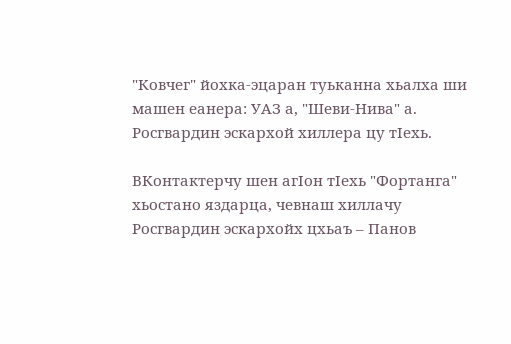"Ковчег" йохка-эцаран туьканна хьалха ши машен еанера: УАЗ а, "Шеви-Нива" а. Росгвардин эскархой хиллера цу тIехь.

ВКонтактерчу шен агIон тIехь "Фортанга" хьостано яздарца, чевнаш хиллачу Росгвардин эскархойх цхьаъ – Панов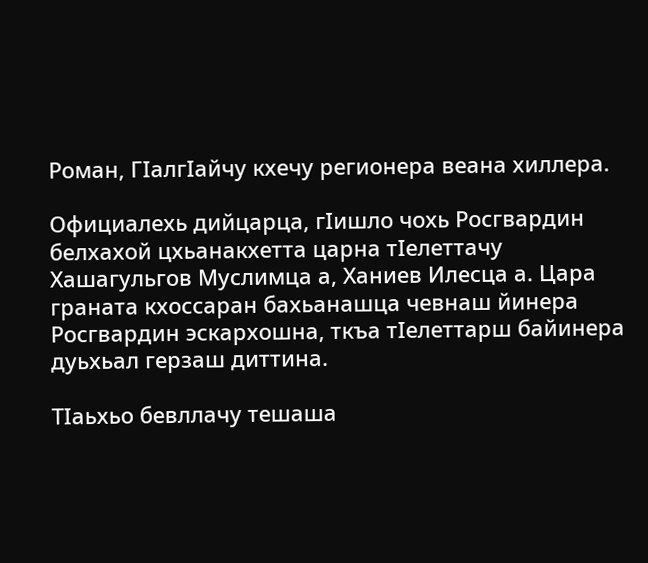Роман, ГIалгIайчу кхечу регионера веана хиллера.

Официалехь дийцарца, гIишло чохь Росгвардин белхахой цхьанакхетта царна тIелеттачу Хашагульгов Муслимца а, Ханиев Илесца а. Цара граната кхоссаран бахьанашца чевнаш йинера Росгвардин эскархошна, ткъа тIелеттарш байинера дуьхьал герзаш диттина.

ТIаьхьо бевллачу тешаша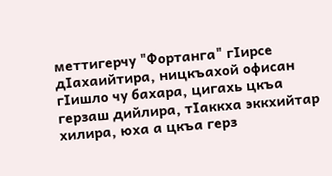меттигерчу "Фортанга" гIирсе дIахаийтира, ницкъахой офисан гIишло чу бахара, цигахь цкъа герзаш дийлира, тIаккха эккхийтар хилира, юха а цкъа герз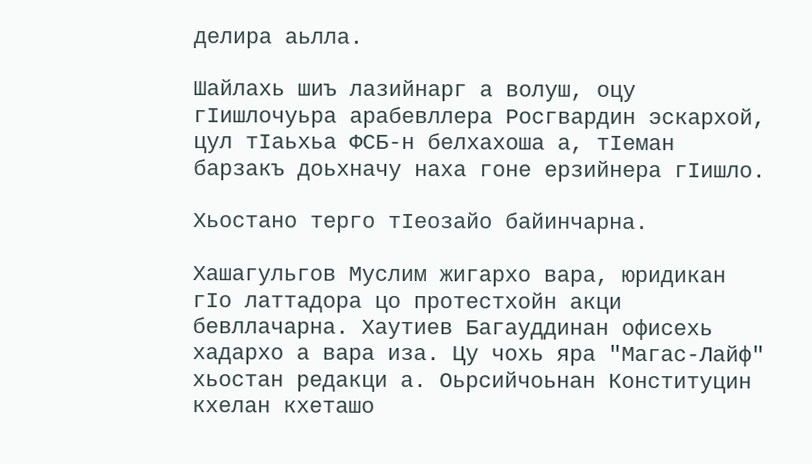делира аьлла.

Шайлахь шиъ лазийнарг а волуш, оцу гIишлочуьра арабевллера Росгвардин эскархой, цул тIаьхьа ФСБ-н белхахоша а, тIеман барзакъ доьхначу наха гоне ерзийнера гIишло.

Хьостано терго тIеозайо байинчарна.

Хашагульгов Муслим жигархо вара, юридикан гIо латтадора цо протестхойн акци бевллачарна. Хаутиев Багауддинан офисехь хадархо а вара иза. Цу чохь яра "Магас-Лайф" хьостан редакци а. Оьрсийчоьнан Конституцин кхелан кхеташо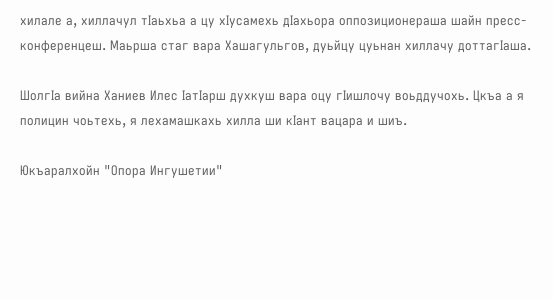хилале а, хиллачул тIаьхьа а цу хIусамехь дIахьора оппозиционераша шайн пресс-конференцеш. Маьрша стаг вара Хашагульгов, дуьйцу цуьнан хиллачу доттагIаша.

ШолгIа вийна Ханиев Илес IатIарш духкуш вара оцу гIишлочу воьддучохь. Цкъа а я полицин чоьтехь, я лехамашкахь хилла ши кIант вацара и шиъ.

Юкъаралхойн "Опора Ингушетии"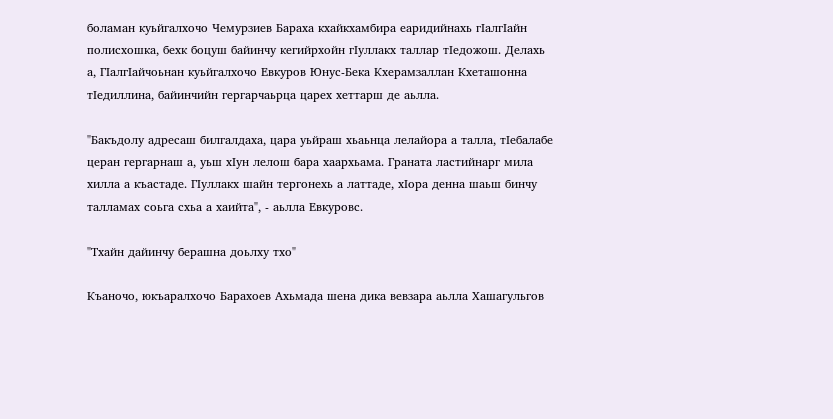боламан куьйгалхочо Чемурзиев Бараха кхайкхамбира еаридийнахь гIалгIайн полисхошка, бехк боцуш байинчу кегийрхойн гIуллакх таллар тIедожош. Делахь а, ГIалгIайчоьнан куьйгалхочо Евкуров Юнус-Бека Кхерамзаллан Кхеташонна тIедиллина, байинчийн гергарчаьрца царех хеттарш де аьлла.

"Бакъдолу адресаш билгалдаха, цара уьйраш хьаьнца лелайора а талла, тIебалабе церан гергарнаш а, уьш хIун лелош бара хаархьама. Граната ластийнарг мила хилла а къастаде. ГIуллакх шайн тергонехь а латтаде, хIора денна шаьш бинчу талламах соьга схьа а хаийта", - аьлла Евкуровс.

"Тхайн дайинчу берашна доьлху тхо"

Къаночо, юкъаралхочо Барахоев Ахьмада шена дика вевзара аьлла Хашагульгов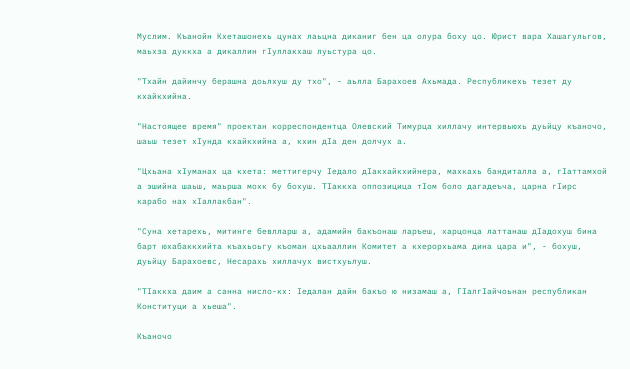Муслим. Къанойн Кхеташонехь цунах лаьцна диканиг бен ца олура боху цо. Юрист вара Хашагульгов, маьхза дуккха а дикаллин гIуллакхаш луьстура цо.

"Тхайн дайинчу берашна доьлхуш ду тхо", - аьлла Барахоев Ахьмада. Республикехь тезет ду кхайкхийна.

"Настоящее время" проектан корреспондентца Олевский Тимурца хиллачу интервьюхь дуьйцу къаночо, шаьш тезет хIунда кхайкхийна а, кхин дIа ден долчух а.

"Цхьана хIуманах ца кхета: меттигерчу Iедало дIакхайкхийнера, махкахь бандиталла а, гIаттамхой а эшийна шаьш, маьрша мохк бу бохуш. ТIаккха оппозицица тIом боло дагадеъча, царна гIирс карабо нах хIаллакбан".

"Суна хетарехь, митинге бевлларш а, адамийн бакъонаш ларъеш, харцонца латтанаш дIадохуш бина барт юхабаккхийта къахьоьгу къоман цхьааллин Комитет а кхерорхьама дина цара и", - бохуш, дуьйцу Барахоевс, Несарахь хиллачух вистхуьлуш.

"ТIаккха даим а санна нисло-кх: Iедалан дайн бакъо ю низамаш а, ГIалгIайчоьнан республикан Конституци а хьеша".

Къаночо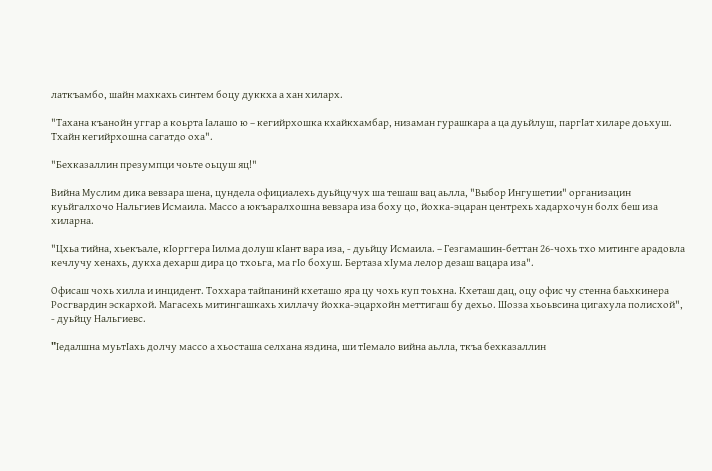латкъамбо, шайн махкахь синтем боцу дуккха а хан хиларх.

"Тахана къанойн уггар а коьрта Iалашо ю – кегийрхошка кхайкхамбар, низаман гурашкара а ца дуьйлуш, паргIат хиларе доьхуш. Тхайн кегийрхошна сагатдо оха".

"Бехказаллин презумпци чоьте оьцуш яц!"

Вийна Муслим дика вевзара шена, цундела официалехь дуьйцучух ша тешаш вац аьлла, "Выбор Ингушетии" организацин куьйгалхочо Нальгиев Исмаила. Массо а юкъаралхошна вевзара иза боху цо, йохка-эцаран центрехь хадархочун болх беш иза хиларна.

"Цхьа тийна, хьекъале, кIорггера Iилма долуш кIант вара иза, - дуьйцу Исмаила. – Гезгамашин-беттан 26-чохь тхо митинге арадовла кечлучу хенахь, дукха дехарш дира цо тхоьга, ма гIо бохуш. Бертаза хIума лелор дезаш вацара иза".

Офисаш чохь хилла и инцидент. Тоххара тайпанинй кхеташо яра цу чохь куп тоьхна. Кхеташ дац, оцу офис чу стенна баьхкинера Росгвардин эскархой. Магасехь митингашкахь хиллачу йохка-эцархойн меттигаш бу дехьо. Шозза хьоьвсина цигахула полисхой", - дуьйцу Нальгиевс.

"Iедалшна муьтIахь долчу массо а хьосташа селхана яздина, ши тIемало вийна аьлла, ткъа бехказаллин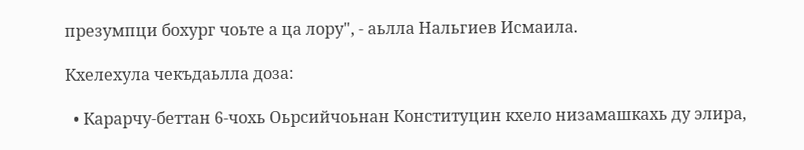презумпци бохург чоьте а ца лору", - аьлла Нальгиев Исмаила.

Кхелехула чекъдаьлла доза:

  • Карарчу-беттан 6-чохь Оьрсийчоьнан Конституцин кхело низамашкахь ду элира,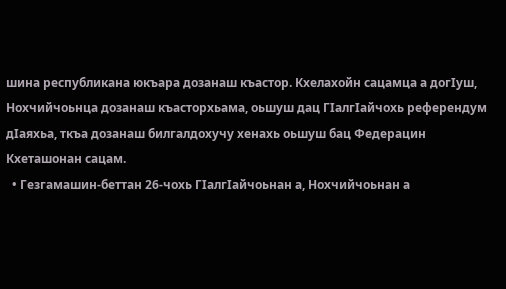шина республикана юкъара дозанаш къастор. Кхелахойн сацамца а догIуш, Нохчийчоьнца дозанаш къасторхьама, оьшуш дац ГIалгIайчохь референдум дIаяхьа, ткъа дозанаш билгалдохучу хенахь оьшуш бац Федерацин Кхеташонан сацам.
  • Гезгамашин-беттан 26-чохь ГIалгIайчоьнан а, Нохчийчоьнан а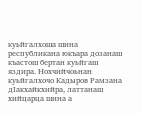куьйгалхоша шина республикана юкъара дозанаш къастош бертан куьйгаш яздира. Нохчийчоьнан куьйгалхочо Кадыров Рамзана дIакхайкхийра, латтанаш хийцарца шина а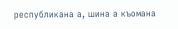республикана а, шина а къомана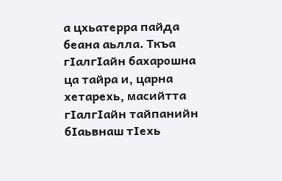а цхьатерра пайда беана аьлла. Ткъа гIалгIайн бахарошна ца тайра и, царна хетарехь, масийтта гIалгIайн тайпанийн бIаьвнаш тIехь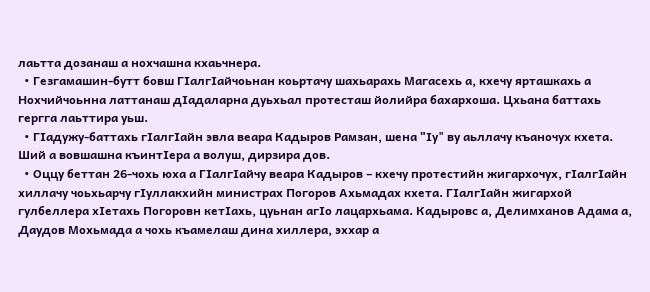лаьтта дозанаш а нохчашна кхаьчнера.
  • Гезгамашин-бутт бовш ГIалгIайчоьнан коьртачу шахьарахь Магасехь а, кхечу ярташкахь а Нохчийчоьнна латтанаш дIадаларна дуьхьал протесташ йолийра бахархоша. Цхьана баттахь гергга лаьттира уьш.
  • ГIадужу-баттахь гIалгIайн эвла веара Кадыров Рамзан, шена "Iу" ву аьллачу къаночух кхета. Ший а вовшашна къинтIера а волуш, дирзира дов.
  • Оццу беттан 26-чохь юха а ГIалгIайчу веара Кадыров – кхечу протестийн жигархочух, гIалгIайн хиллачу чоьхьарчу гIуллакхийн министрах Погоров Ахьмадах кхета. ГIалгIайн жигархой гулбеллера хIетахь Погоровн кетIахь, цуьнан агIо лацархьама. Кадыровс а, Делимханов Адама а, Даудов Мохьмада а чохь къамелаш дина хиллера, эххар а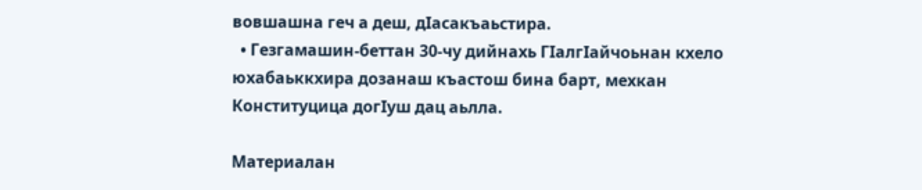вовшашна геч а деш, дIасакъаьстира.
  • Гезгамашин-беттан 30-чу дийнахь ГIалгIайчоьнан кхело юхабаьккхира дозанаш къастош бина барт, мехкан Конституцица догIуш дац аьлла.

Материалан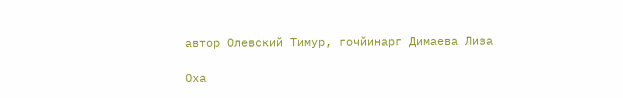автор Олевский Тимур, гочйинарг Димаева Лиза

Оха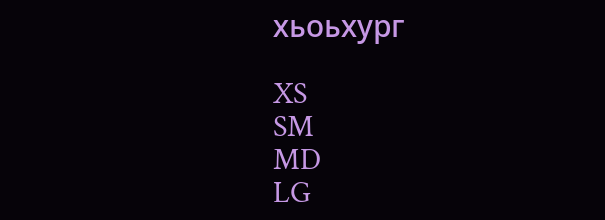хьоьхург

XS
SM
MD
LG